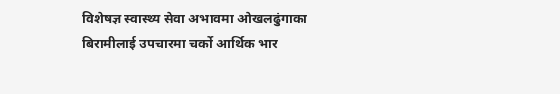विशेषज्ञ स्वास्थ्य सेवा अभावमा ओखलढुंगाका बिरामीलाई उपचारमा चर्को आर्थिक भार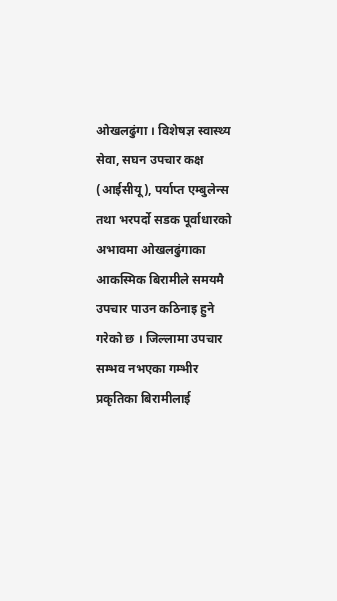ओखलढुंगा । विशेषज्ञ स्वास्थ्य सेवा, सघन उपचार कक्ष (आईसीयू), पर्याप्त एम्बुलेन्स तथा भरपर्दो सडक पूर्वाधारको अभावमा ओखलढुंगाका आकस्मिक बिरामीले समयमै उपचार पाउन कठिनाइ हुने गरेको छ । जिल्लामा उपचार सम्भव नभएका गम्भीर प्रकृतिका बिरामीलाई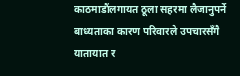काठमाडौंलगायत ठूला सहरमा लैजानुपर्ने बाध्यताका कारण परिवारले उपचारसँगै यातायात र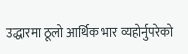उद्धारमा ठूलो आर्थिक भार व्यहोर्नुपरेको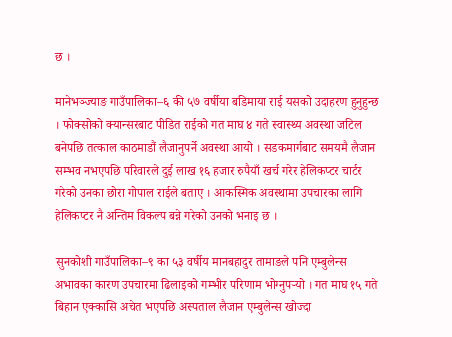छ ।

मानेभञ्ज्याङ गाउँपालिका–६ की ५७ वर्षीया बडिमाया राई यसको उदाहरण हुनुहुन्छ । फोक्सोको क्यान्सरबाट पीडित राईको गत माघ ४ गते स्वास्थ्य अवस्था जटिल बनेपछि तत्काल काठमाडौं लैजानुपर्ने अवस्था आयो । सडकमार्गबाट समयमै लैजान सम्भव नभएपछि परिवारले दुई लाख १६ हजार रुपैयाँ खर्च गरेर हेलिकप्टर चार्टर गरेको उनका छोरा गोपाल राईले बताए । आकस्मिक अवस्थामा उपचारका लागि हेलिकप्टर नै अन्तिम विकल्प बन्ने गरेको उनको भनाइ छ ।

सुनकोशी गाउँपालिका–९ का ५३ वर्षीय मानबहादुर तामाङले पनि एम्बुलेन्स अभावका कारण उपचारमा ढिलाइको गम्भीर परिणाम भोग्नुपर्‍यो । गत माघ १५ गते बिहान एक्कासि अचेत भएपछि अस्पताल लैजान एम्बुलेन्स खोज्दा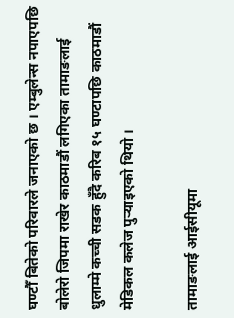घण्टौँ बितेको परिवारले जनाएको छ । एम्बुलेन्स नपाएपछि बोलेरो जिपमा राखेर काठमाडौं लगिएका तामाङलाई धुलाम्मे कच्ची सडक हुँदै करिब १५ घण्टापछि काठमाडौं मेडिकल कलेज पुर्‍याइएको थियो ।

तामाङलाई आईसीयूमा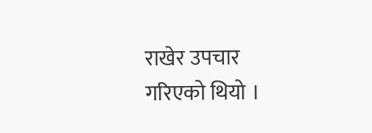राखेर उपचार गरिएको थियो ।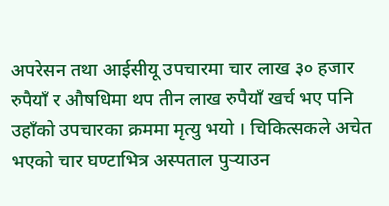अपरेसन तथा आईसीयू उपचारमा चार लाख ३० हजार रुपैयाँ र औषधिमा थप तीन लाख रुपैयाँ खर्च भए पनि उहाँको उपचारका क्रममा मृत्यु भयो । चिकित्सकले अचेत भएको चार घण्टाभित्र अस्पताल पुर्‍याउन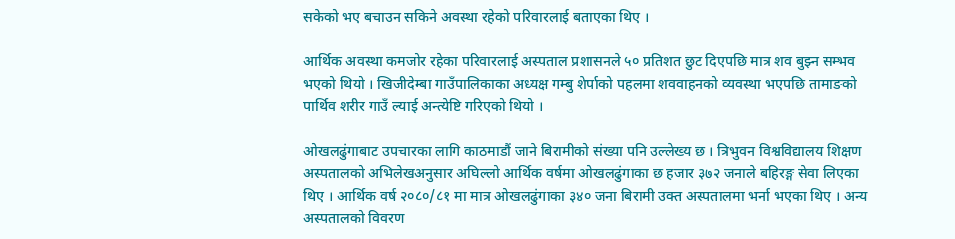सकेको भए बचाउन सकिने अवस्था रहेको परिवारलाई बताएका थिए ।

आर्थिक अवस्था कमजोर रहेका परिवारलाई अस्पताल प्रशासनले ५० प्रतिशत छुट दिएपछि मात्र शव बुझ्न सम्भव भएको थियो । खिजीदेम्बा गाउँपालिकाका अध्यक्ष गम्बु शेर्पाको पहलमा शववाहनको व्यवस्था भएपछि तामाङको पार्थिव शरीर गाउँ ल्याई अन्त्येष्टि गरिएको थियो ।

ओखलढुंगाबाट उपचारका लागि काठमाडौं जाने बिरामीको संख्या पनि उल्लेख्य छ । त्रिभुवन विश्वविद्यालय शिक्षण अस्पतालको अभिलेखअनुसार अघिल्लो आर्थिक वर्षमा ओखलढुंगाका छ हजार ३७२ जनाले बहिरङ्ग सेवा लिएका थिए । आर्थिक वर्ष २०८०/८१ मा मात्र ओखलढुंगाका ३४० जना बिरामी उक्त अस्पतालमा भर्ना भएका थिए । अन्य अस्पतालको विवरण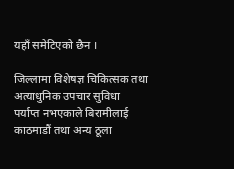यहाँ समेटिएको छैन ।

जिल्लामा विशेषज्ञ चिकित्सक तथा अत्याधुनिक उपचार सुविधा पर्याप्त नभएकाले बिरामीलाई काठमाडौं तथा अन्य ठूला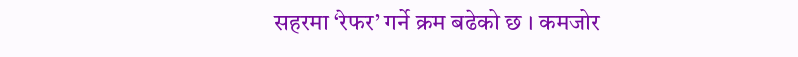सहरमा ‘रेफर’ गर्ने क्रम बढेको छ । कमजोर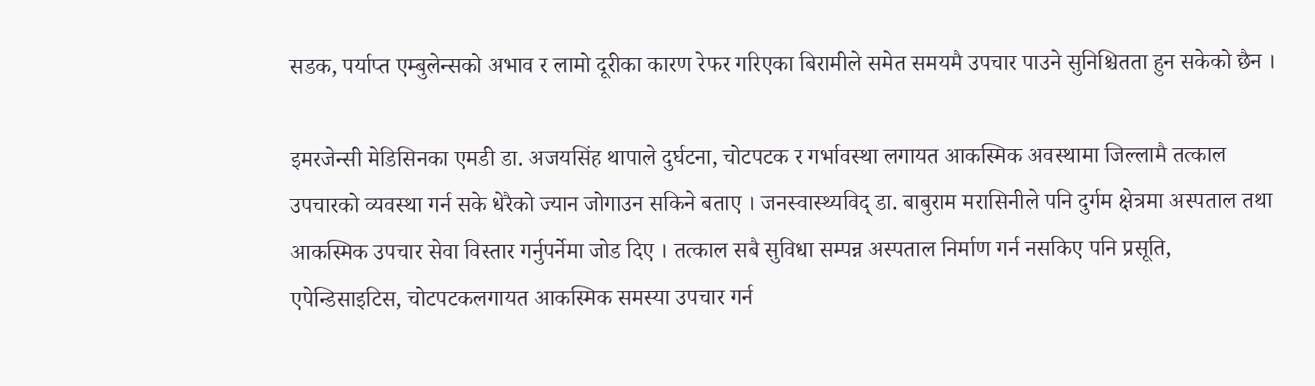सडक, पर्याप्त एम्बुलेन्सको अभाव र लामो दूरीका कारण रेफर गरिएका बिरामीले समेत समयमै उपचार पाउने सुनिश्चितता हुन सकेको छैन ।

इमरजेन्सी मेडिसिनका एमडी डा. अजयसिंह थापाले दुर्घटना, चोटपटक र गर्भावस्था लगायत आकस्मिक अवस्थामा जिल्लामै तत्काल उपचारको व्यवस्था गर्न सके धेरैको ज्यान जोगाउन सकिने बताए । जनस्वास्थ्यविद् डा. बाबुराम मरासिनीले पनि दुर्गम क्षेत्रमा अस्पताल तथा आकस्मिक उपचार सेवा विस्तार गर्नुपर्नेमा जोड दिए । तत्काल सबै सुविधा सम्पन्न अस्पताल निर्माण गर्न नसकिए पनि प्रसूति, एपेन्डिसाइटिस, चोटपटकलगायत आकस्मिक समस्या उपचार गर्न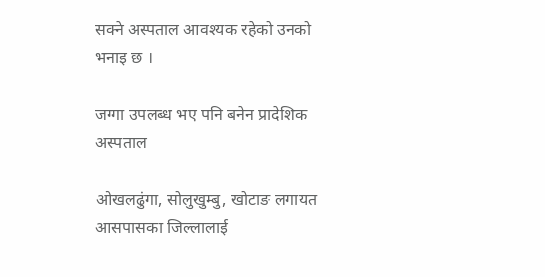सक्ने अस्पताल आवश्यक रहेको उनको भनाइ छ ।

जग्गा उपलब्ध भए पनि बनेन प्रादेशिक अस्पताल

ओखलढुंगा, सोलुखुम्बु, खोटाङ लगायत आसपासका जिल्लालाई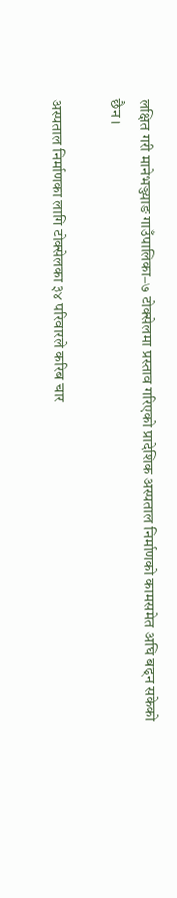लक्षित गरी मानेभञ्ज्याङ गाउँपालिका–७ टोक्सेलमा प्रस्ताव गरिएको प्रादेशिक अस्पताल निर्माणको कामसमेत अघि बढ्न सकेको छैन ।

अस्पताल निर्माणका लागि टोक्सेलका ३४ परिवारले करिब चार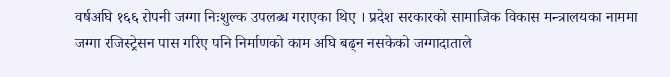वर्षअघि १६६ रोपनी जग्गा निःशुल्क उपलब्ध गराएका थिए । प्रदेश सरकारको सामाजिक विकास मन्त्रालयका नाममा जग्गा रजिस्ट्रेसन पास गरिए पनि निर्माणको काम अघि बढ्न नसकेको जग्गादाताले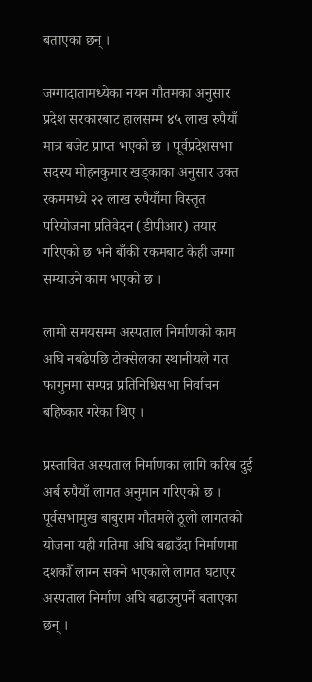बताएका छन् ।

जग्गादातामध्येका नयन गौतमका अनुसार प्रदेश सरकारबाट हालसम्म ४५ लाख रुपैयाँ मात्र बजेट प्राप्त भएको छ । पूर्वप्रदेशसभा सदस्य मोहनकुमार खड्काका अनुसार उक्त रकममध्ये २२ लाख रुपैयाँमा विस्तृत परियोजना प्रतिवेदन (डीपीआर) तयार गरिएको छ भने बाँकी रकमबाट केही जग्गा सम्याउने काम भएको छ ।

लामो समयसम्म अस्पताल निर्माणको काम अघि नबढेपछि टोक्सेलका स्थानीयले गत फागुनमा सम्पन्न प्रतिनिधिसभा निर्वाचन बहिष्कार गरेका थिए ।

प्रस्तावित अस्पताल निर्माणका लागि करिब दुई अर्ब रुपैयाँ लागत अनुमान गरिएको छ । पूर्वसभामुख बाबुराम गौतमले ठूलो लागतको योजना यही गतिमा अघि बढाउँदा निर्माणमा दशकौँ लाग्न सक्ने भएकाले लागत घटाएर अस्पताल निर्माण अघि बढाउनुपर्ने बताएका छन् ।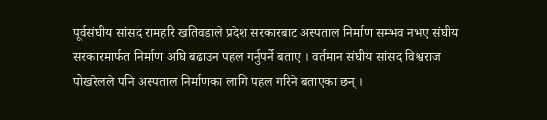पूर्वसंघीय सांसद रामहरि खतिवडाले प्रदेश सरकारबाट अस्पताल निर्माण सम्भव नभए संघीय सरकारमार्फत निर्माण अघि बढाउन पहल गर्नुपर्ने बताए । वर्तमान संघीय सांसद विश्वराज पोखरेलले पनि अस्पताल निर्माणका लागि पहल गरिने बताएका छन् ।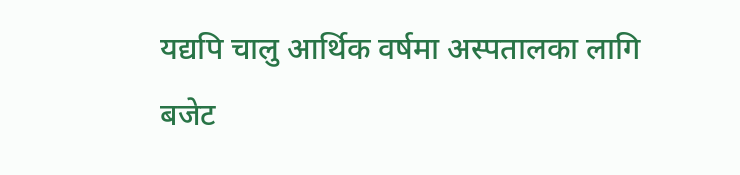यद्यपि चालु आर्थिक वर्षमा अस्पतालका लागि बजेट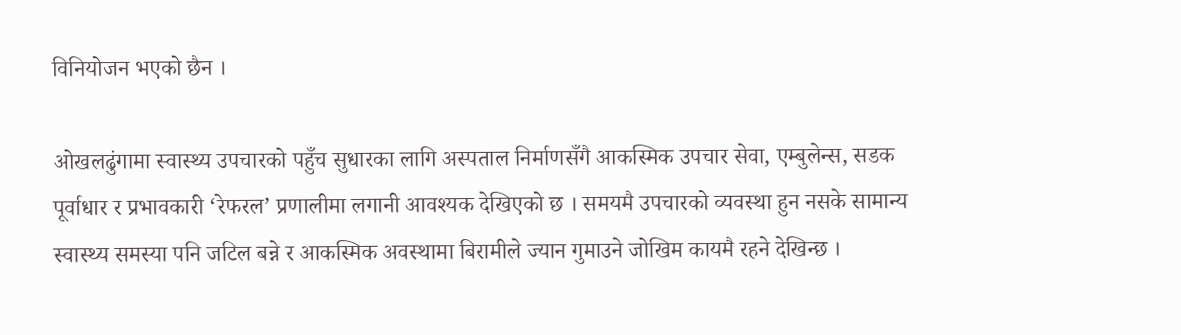विनियोजन भएको छैन ।

ओखलढुंगामा स्वास्थ्य उपचारको पहुँच सुधारका लागि अस्पताल निर्माणसँगै आकस्मिक उपचार सेवा, एम्बुलेन्स, सडक पूर्वाधार र प्रभावकारी ‘रेफरल’ प्रणालीमा लगानी आवश्यक देखिएको छ । समयमै उपचारको व्यवस्था हुन नसके सामान्य स्वास्थ्य समस्या पनि जटिल बन्ने र आकस्मिक अवस्थामा बिरामीले ज्यान गुमाउने जोखिम कायमै रहने देखिन्छ ।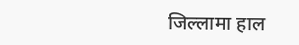जिल्लामा हाल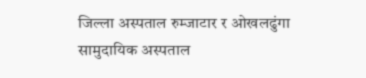जिल्ला अस्पताल रुम्जाटार र ओखलढुंगा सामुदायिक अस्पताल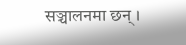सञ्चालनमा छन् ।